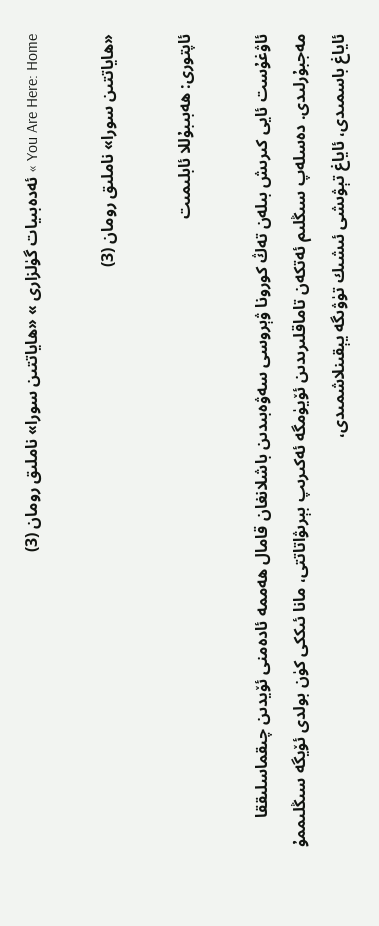You Are Here: Home » ئەدەبىيات گۈلزارى » «ھاياتتىن سورا» ناملىق رومان (3)

«ھاياتتىن سورا» ناملىق رومان (3)

ئاپتورى: ھەبىبۇللا ئابلىمىت

ئاۋغۇست ئايى كىرىش بىلەن تەڭ كورونا ۋېروسى سەۋەبىدىن باشلانغان قامال ھەممە ئادەمنى ئۆيدىن چىقماسلىققا مەجبۇرلىدى. دەسلەپ سىڭلىم ئەتكەن تاماقلىرىدىن ئۆيۈمگە ئەكىرىپ بېرىۋاتاتتى، مانا ئىككى كۈن بولدى ئۆيگە سىڭلىممۇ ئاياغ باسمىدى، ئاياغ تېۋىشى ئىشىك تۈۋىگە يېقىنلاشمىدى،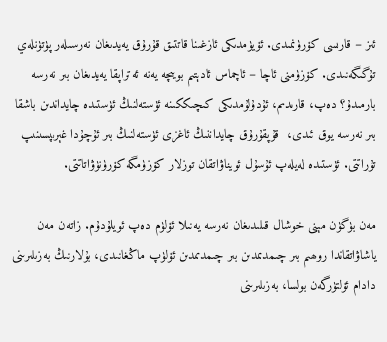ئىز – قارىسى كۆرۈنمىدى. ئۆيۈمدىكى ئازغىنا قاتتىق قۇرۇق يەيدىغان نەرسىلەر پۈتۈنلەي تۇگىگەنىدى. كۆزۈمنى ئاچا – ئاچماس ئادېتىم بويىچە يەنە ئەتراپقا يەيدىغان بىر نەرسە بارمىدۇ؟ دەپ، قارىدىم، ئۇدۇلۇمدىكى كىچىككىنە ئۈستەلنىڭ ئۈستىدە چايداندىن باشقا بىر نەرسە يوق ئىدى،  قۇپقۇرۇق چايداننىڭ ئاغزى ئۈستەلنىڭ بىر ئۇچۇدا غېرىپسىنىپ تۇراتتى. ئۈستىدە لەيلەپ ئۇسۇل ئويناۋاتقان توزلار كۆزۈمگە كۆرۈنۈۋاتاتتى.

مەن بۈگۈن مېنى خوشال قىلىدىغان نەرسە يەنىلا ئۆلۈم دەپ ئويلۇدۇم. زاتەن مەن ياشاۋاتقاندا روھىم بىر چىمدىمدىن بىر چىمدىمدىن ئۆلۈپ ماڭغانىدى، بۇلارنىڭ بەزىلىرىنى دادام ئۆلتۈرگەن بولسا، بەزىلىرىنى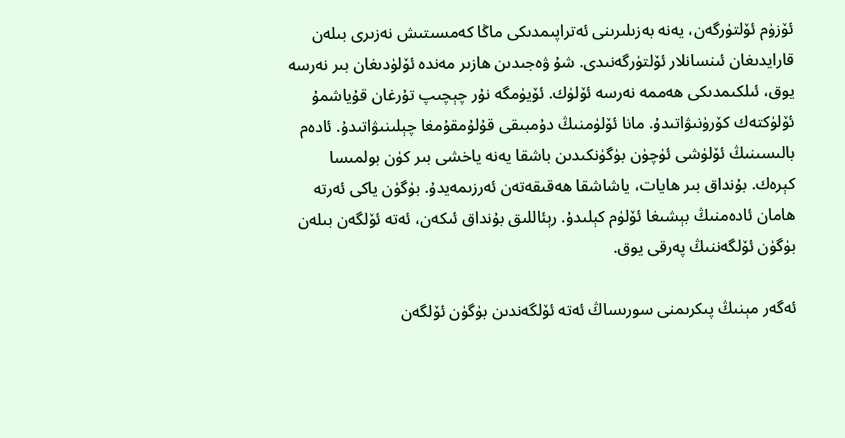ئۆزۈم ئۆلتۈرگەن، يەنە بەزىلىرىنى ئەتراپىمدىكى ماڭا كەمسىتىش نەزىرى بىلەن قارايدىغان ئىنسانلار ئۆلتۈرگەنىدى. شۇ ۋەجىدىن ھازىر مەندە ئۆلۈدىغان بىر نەرسە يوق، ئىلكىمدىكى ھەممە نەرسە ئۆلۈك. ئۆيۈمگە نۇر چېچىپ تۇرغان قۇياشمۇ ئۆلۈكتەك كۆرۈنىۋاتىدۇ. مانا ئۆلۈمنىڭ دۇمبىقى قۇلۇمقۇمغا چېلىنىۋاتىدۇ. ئادەم بالىسىنىڭ ئۆلۈشى ئۈچۈن بۈگۈنكىدىن باشقا يەنە ياخشى بىر كۈن بولمىسا كېرەك. بۇنداق بىر ھايات، ياشاشقا ھەقىقەتەن ئەرزىمەيدۇ. بۈگۈن ياكى ئەرتە ھامان ئادەمنىڭ بېشىغا ئۆلۈم كېلىدۇ. رېئاللىق بۇنداق ئىكەن، ئەتە ئۆلگەن بىلەن بۈگۈن ئۆلگەننىڭ پەرقى يوق.

ئەگەر مېنىڭ پىكرىمنى سورىساڭ ئەتە ئۆلگەندىن بۈگۈن ئۆلگەن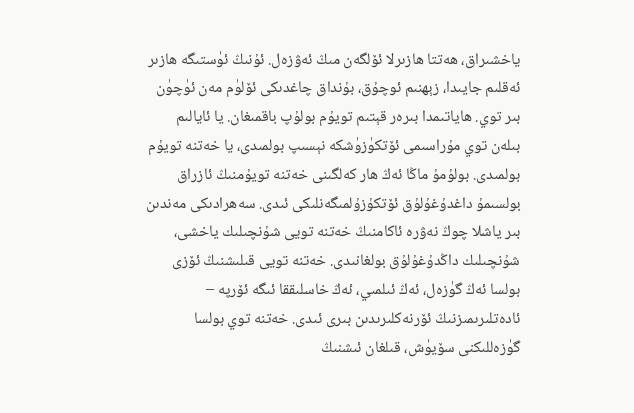ياخشىراق، ھەتتا ھازىرلا ئۆلگەن مىڭ ئەۋزەل. ئۇنىڭ ئۈستىگە ھازىر ئەقلىم جايىدا، زېھنىم ئوچۇق، بۇنداق چاغدىكى ئۆلۈم مەن ئۈچۈن بىر توي. ھاياتىمدا بىرەر قېتىم تويۇم بولۇپ باقمىغان. يا ئايالىم بىلەن توي مۇراسىمى ئۆتكۈزۈشكە نېسىپ بولمىدى، يا خەتنە تويۇم بولمىدى. بولۇمۇ ماڭا ئەڭ ھار كەلگىنى خەتنە تويۇمنىڭ ئازراق بولسىمۇ داغدۇغۇلۇق ئۆتكۇزۇلمىگەنلىكى ئىدى. سەھرادىكى مەندىن بىر ياشلا چوڭ نەۋرە ئاكامنىڭ خەتنە تويى شۇنچىلىك ياخشى، شۇنچىلىك داڭدۇغۇلۇق بولغانىدى. خەتنە تويى قىلىشنىڭ ئۆزى بولسا ئەڭ گۈزەل، ئەڭ ئىلمىي، ئەڭ خاسلىققا ئىگە ئۆرپە – ئادەتلىرىمىزنىڭ ئۆرنەكلىرىدىن بىرى ئىدى. خەتنە توي بولسا گۈزەللىكنى سۆيۈش، قىلغان ئىشنىڭ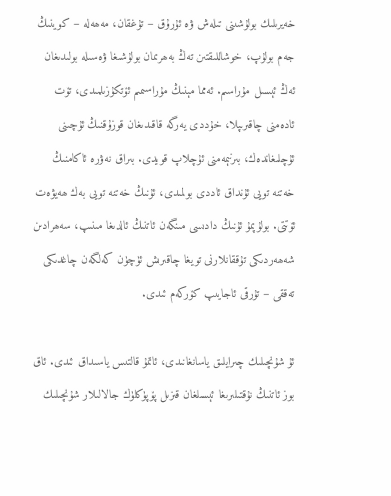خەيرىلىك بولۇشىنى تىلەش ۋە ئۇرۇق – تۇغقان، مەھەلە – كوينىڭ جەم بولۇپ، خوشاللىقتىن تەڭ بەھرىمان بولۇشىغا ۋەسىلە بولىدىغان ئەڭ ئېسىل مۇراسىم. ئەمما مېنىڭ مۇراسىمىم ئۆتكۇزىلمىدى، تۆت ئادەمنى چاقىرىپلا، خۇددى يەرگە قاقىدىغان قوزۇقنىڭ ئۇچىنى ئۇچلىغاندەك، بىرنېمەمنى ئۇچلاپ قويدى. بىراق نەۋرە ئاكامنىڭ خەتنە تويى ئۇنداق ئاددى بولمىدى، ئۇنىڭ خەتنە تويى بەك ھەيۋەت ئۆتتى. بولۇپمۇ ئۇنىڭ دادىسى مىنگەن ئاتنىڭ ئالدىغا مىنىپ، سەھرادىن شەھەردىكى تۇققانلارنى تويغا چاقىرىش ئۈچۈن كەلگەن چاغدىكى تەققى – تۇرقى ئاجايىپ كۆركەم ئىدى.

ئۇ شۇنچىلىك چىرايلىق ياسانغانىدى، ئاتمۇ قالتىس ياسىداق ئىدى. ئاق بوز ئاتنىڭ نۇقتىلىرىغا ئېسىلغان قىزىل پۆپۈكلۈك جالالىلار شۇنچىلىك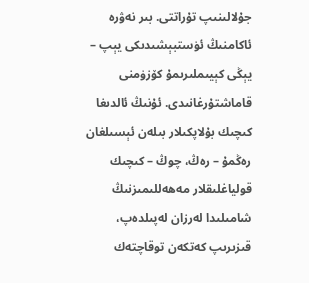جۇلالىنىپ تۇراتتى. بىر نەۋرە ئاكامنىڭ ئۈستبېشىدىكى يېپ – يېڭى كېيىملىرىمۇ كۆزۈمنى قاماشتۇرغانىدى. ئۇنىڭ ئالدىغا كىچىك بۇلاپكىلار بىلەن ئېسىلغان رەڭمۇ – رەڭ، چوڭ – كىچىك قولياغلىقلار مەھەللىمىزنىڭ شامىلىدا لەرزان لەپىلدەپ، قىزىرىپ كەتكەن توقاچتەك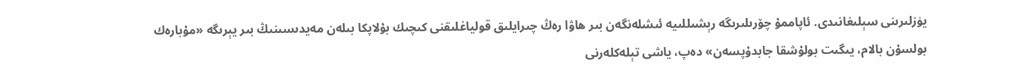يۈزلىرىنى سېلىغانىدى. ئاپاممۇ چۆرىلىرىگە رېشىللىيە ئىشلەنگەن بىر ھاۋا رەڭ چىرايلىق قولياغلىقنى كىچىك بۇلاپكا بىلەن مەيدىسىنىڭ بىر يېرىگە «مۇبارەك بولسۇن بالام، يىگىت بولۇشقا جابدۇپسەن» دەپ، ياشى تېلەكلەرنى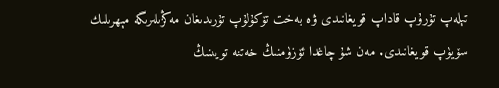تېلەپ تۇرۇپ قاداپ قويغانىدى ۋە بەخت تۆكۇلۇپ تۇرىدىغان مەڭزىلىرىگە مېھرىلىك سۆيۈپ قويغانىدى. مەن شۇ چاغدا ئۆزۈمنىڭ خەتنە تويىنىڭ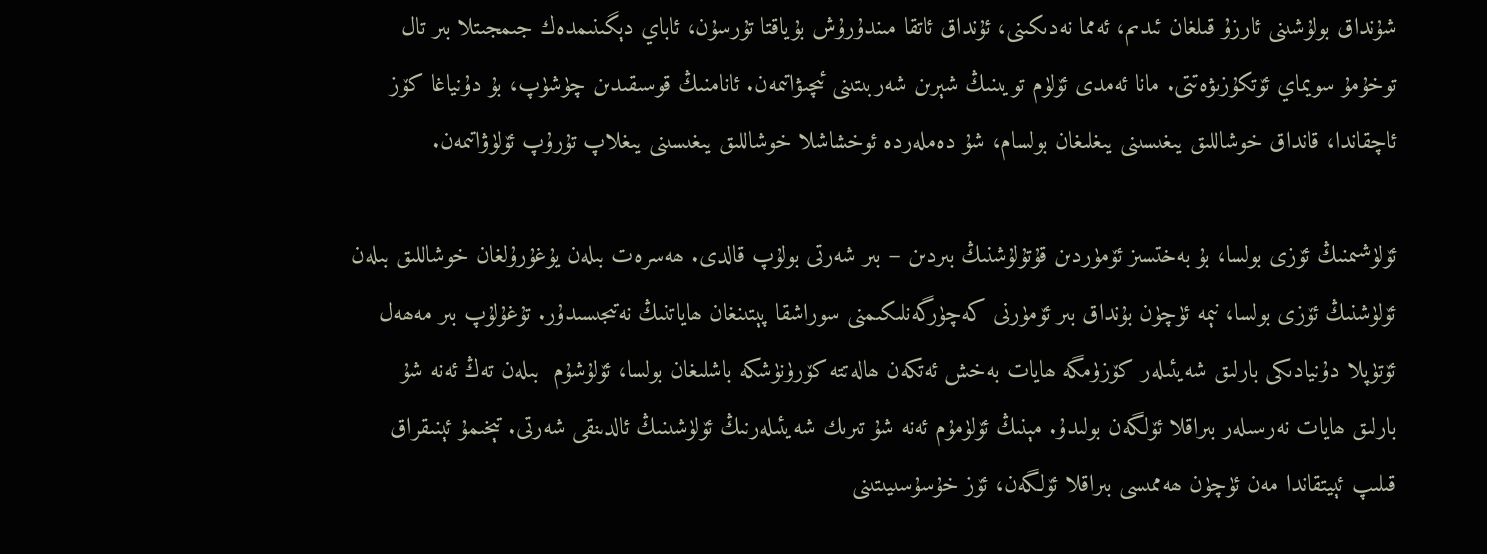شۇنداق بولۇشىنى ئارزۇ قىلغان ئىدىم، ئەمما نەدىكىنى، ئۇنداق ئاتقا مىندۇرۇش بۇياقتا تۇرسۇن، ئاباي دېگىنىمدەك جىمجىتلا بىر تال توخۇمۇ سويماي ئۆتكۇزىۋەتتى. مانا ئەمدى ئۆلۈم تويىنىڭ شېرىن شەربىتىنى ئىچىۋاتىمەن. ئانامنىڭ قوسىقىدىن چۈشۈپ، بۇ دۇنياغا كۆز ئاچقاندا، قانداق خوشاللىق يىغىسىنى يىغلىغان بولسام، شۇ دەملەردە ئوخشاشلا خوشاللىق يىغىسىنى يىغلاپ تۇرۇپ ئۆلۈۋاتىمەن.

ئۆلۈشىمنىڭ ئۆزى بولسا، بۇ بەختسىز ئۆمۈردىن قۇتۇلۇشنىڭ بىردىن – بىر شەرتى بولۇپ قالدى. ھەسرەت بىلەن يۇغۇرۇلغان خوشاللىق بىلەن ئۆلۈشنىڭ ئۆزى بولسا، نېمە ئۈچۈن بۇنداق بىر ئۆمۈرنى كەچۈرگەنلىكىمنى سوراشقا پېتىنغان ھاياتنىڭ نەتىجىسىدۇر. تۇغۇلۇپ بىر مەھەل ئۆتۈپلا دۇنيادىكى بارلىق شەيئىلەر كۆزۈمگە ھايات بەخش ئەتكەن ھالەتتە كۆرۈنۈشكە باشلىغان بولسا، ئۆلۇشۇم  بىلەن تەڭ ئەنە شۇ بارلىق ھايات نەرسىلەر بىراقلا ئۆلگەن بولىدۇ. مېنىڭ ئۆلۈمۇم ئەنە شۇ تىرىك شەيئىلەرنىڭ ئۆلۈشىنىڭ ئالدىنقى شەرتى. تېخىمۇ ئېنىقراق قىلىپ ئېيتقاندا مەن ئۈچۈن ھەممىسى بىراقلا ئۆلگەن، ئۆز خۇسۇسىيىتىنى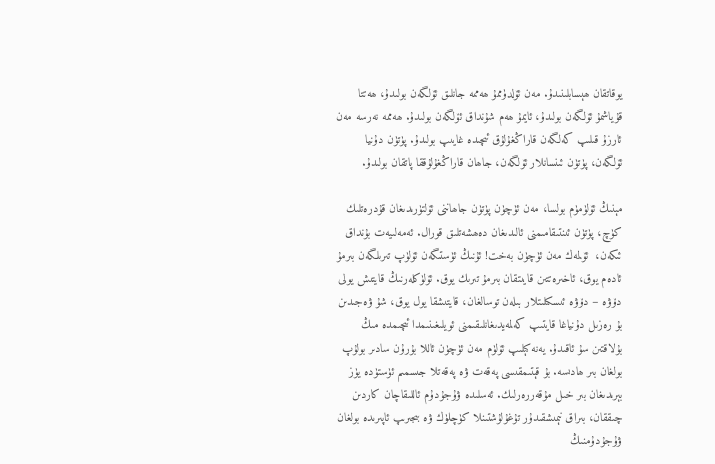يوقاتقان ھېسابلىنىدۇ. مەن ئۆلدۈممۇ ھەممە جانلىق ئۆلگەن بولىدۇ، ھەتتا قۇياشمۇ ئۆلگەن بولىدۇ، ئايمۇ ھەم شۇنداق ئۆلگەن بولىدۇ. ھەممە نەرسە مەن ئارزۇ قىلىپ كەلگەن قاراڭغۇلۇق ئىچىدە غايىپ بولىدۇ. پۈتۈن دۇنيا ئۆلگەن، پۈتۈن ئىنسانلار ئۆلگەن، جاھان قاراڭغۇلۇققا پاتقان بولىدۇ.

مېنىڭ ئۆلۈمۈم بولسا، مەن ئۈچۈن پۈتۈن جاھاننى ئۆلتۈرىدىغان قۇدرەتلىك كۈچ، پۈتۈن ئىنتىقامىمنى ئالىدىغان دەھشەتلىق قورال. ئەمەلىيەت بۇنداق ئىكەن،  ئۆلمەك مەن ئۈچۈن بەخت! ئۇنىڭ ئۈستىگەن ئۆلۈپ تىرىلگەن بىرمۇ ئادەم يوق، ئاخىرەتتىن قايىتقان بىرمۇ تىرىك يوق. ئۆلۈكلەرنىڭ قايتىش يولى  دۆۋە – دۆۋە ئىسكىلىتلار بىلەن توسالغان، قايتىشقا يول يوق، شۇ ۋەجىدىن بۇ رەزىل دۇنياغا قايتىپ كەلمەيدىغانلىقىمنى ئويلىغىنىمدا ئىچىمدە مىڭ بۇلاقتىن سۇ ئاقىدۇ. يەنە كېلىپ ئۆلۈم مەن ئۈچۈن ئاللا بۇرۇن سادىر بولۇپ بولغان بىر ھادىسە. بۇ قېتىمقىسى پەقەت ۋە پەقەتلا جىسمىم ئۈستۈدە يۈز بېرىدىغان بىر خىل مۇقەررەرلىك. ئەسلىدە ۋۇجۇدۇم ئاللىقاچان كاردىن چىققان، بىراق نېمىشقىدۇر تۇغۇلۇشتىنلا كۈچلۈك ۋە بىجىرىپ ئاپىرىدە بولغان ۋۇجۇدۇمنىڭ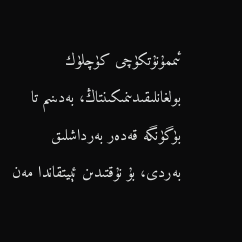ئىممۇنۇتكۈچى كۈچلۈك بولغانلىقىدىنمىكىنتاڭ، بەدىنىم تا بۈگۈنگە قەدەر بەرداشلىق بەردى، بۇ نۇقتىدىن ئېيتقاندا مەن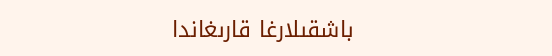باشقىلارغا قارىغاندا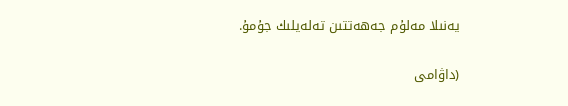يەنىلا مەلۇم جەھەتتىن تەلەيلىك جۇمۇ.

(داۋامى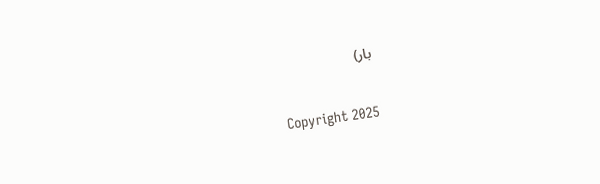بار)

Copyright 2025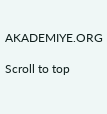AKADEMIYE.ORG

Scroll to top